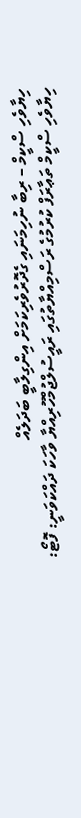ހިޔާވެހި ސްކީމް – ރިބާ ނުހިމަނައި ގެދޮރުވެރިކަމަށް އިންގިލާބީ ބަދަލެއް
ހިޔާވެހި ސްކީމް ތަޢާރަފް ކުރުމުގެ ރަސްމިއްޔާތުގައި ރައީސުލްޖުމްހޫރިއްޔާ ވާހަކަ ދައްކަވަނީ: ފޮޓޯ: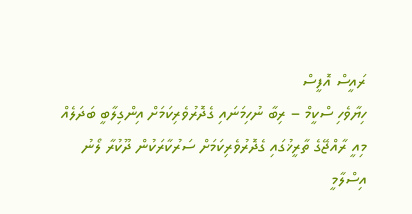ރައީސް އޮފީސް
ހިޔާވެހި ސްކީމް – ރިބާ ނުހިމަނައި ގެދޮރުވެރިކަމަށް އިންގިލާބީ ބަދަލެއް
މިއީ ރާއްޖޭގެ ތާރީޚުގައި ގެދޮރުވެރިކަމަށް ސަރުކާރަކުން ދޫކުރާ ލޯނު އިސްލާމީ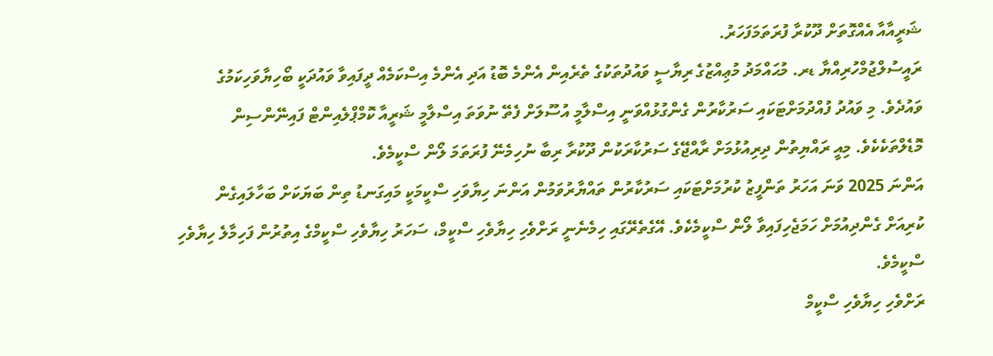ޝަރީއާއާ އެއްގޮތަށް ދޫކުރާ ފުރަތަމަފަހަރު.
ރައީސުލްޖުމްހުރިއްޔާ ޑރ. މުޙައްމަދު މުޢިއްޒުގެ ރިޔާސީ ވައުދުތަކުގެ ތެރެއިން އެންމެ ބޮޑު އަދި އެންމެ އިސްކަމެއް ދީފައިވާ ވައުދަކީ ބޯހިޔާވަހިކަމުގެ ވައުދެވެ. މި ވައުދު ފުއްދުމަށްޓަކައި ސަރުކާރުން ގެންގުޅުއްވަނީ އިސްލާމީ އުސޫލަށް ފެތޭ ނުވަތަ އިސްލާމީ ޝަރީއާ ކޮމްޕްލެއިންޓް ފައިނޭންސިން މޮޑެލްތަކެކެވެ. މިއީ ރައްޔިތުން ދިރިއުޅުމަށް ރާއްޖޭގެ ސަރުކާރަކުން ދޫކުރާ ރިބާ ނުހިމެނޭ ފުރަތަމަ ލޯން ސްކީމެވެ.
އަންނަ 2025 ވަނަ އަހަރު ތަންފީޒު ކުރުމަށްޓަކައި ސަރުކާރުން ތައްޔާރުވަމުން އަންނަ ހިޔާވަހި ސްކީމަކީ މައިގަނޑު ތިން ބަޔަކަށް ބަހާލައިގެން ކުރިއަށް ގެންދިއުމަށް ހަމަޖެހިފައިވާ ލޯން ސްކީމެކެވެ. އޭގެތެރޭގައި ހިމެނެނީ ރަށްވެހި ހިޔާވެހި ސްކީމް، ސަހަރު ހިޔާވެހި ސްކީމްގެ އިތުރުން ފަހިމާލެ ހިޔާވެހި ސްކީމެވެ.
ރަށްވެހި ހިޔާވެހި ސްކީމް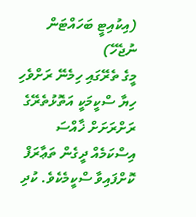(އިކުއިޓީ ބަހައްޓަން ނުޖެހޭ)
މީގެ ތެރޭގައި ހިމެނޭ ރަށްވެހި ހިޔާ ސްކީމަކީ އަތޮޅުތެރޭގެ ރަށްރަށަށް ޚާއްސަ އިސްކަމެއް ދީގެން ތަޢާރަފް ކޮށްފައިވާ ސްކީމެކެވެ. ކުދި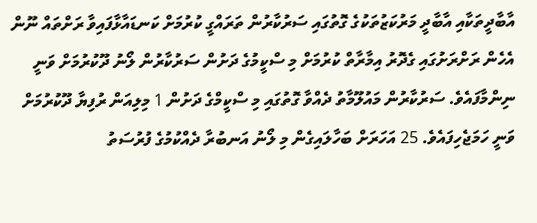އާބާދީތަކާއި އާބާދީ މަރުކަޒުތަކުގެ ގޮތުގައި ސަރުކާރުން ތަރައްގީ ކުރުމަށް ކަނޑައާޅާފައިވާ ރަށްތައް ނޫން އެހެން ރަށްރަށުގައި ގެދޮރު އިމާރާތް ކުރުމަށް މި ސްކީމުގެ ދަށުން ސަރުކާރުން ލޯނު ދޫކުރުމަށް ވަނީ ނިންމާފައެވެ. ސަރުކާރުން މައުލޫމާތު ދެއްވާ ގޮތުގައި މި ސްކީމްގެ ދަށުން 1 މިލިއަން ރުފިޔާ ދޫކުރުމަށް ވަނީ ހަމަޖެހިފައެވެ. 25 އަހަރަށް ބަހާލައިގެން މި ލޯނު އަނބުރާ ދެއްކުމުގެ ފުރުސަތު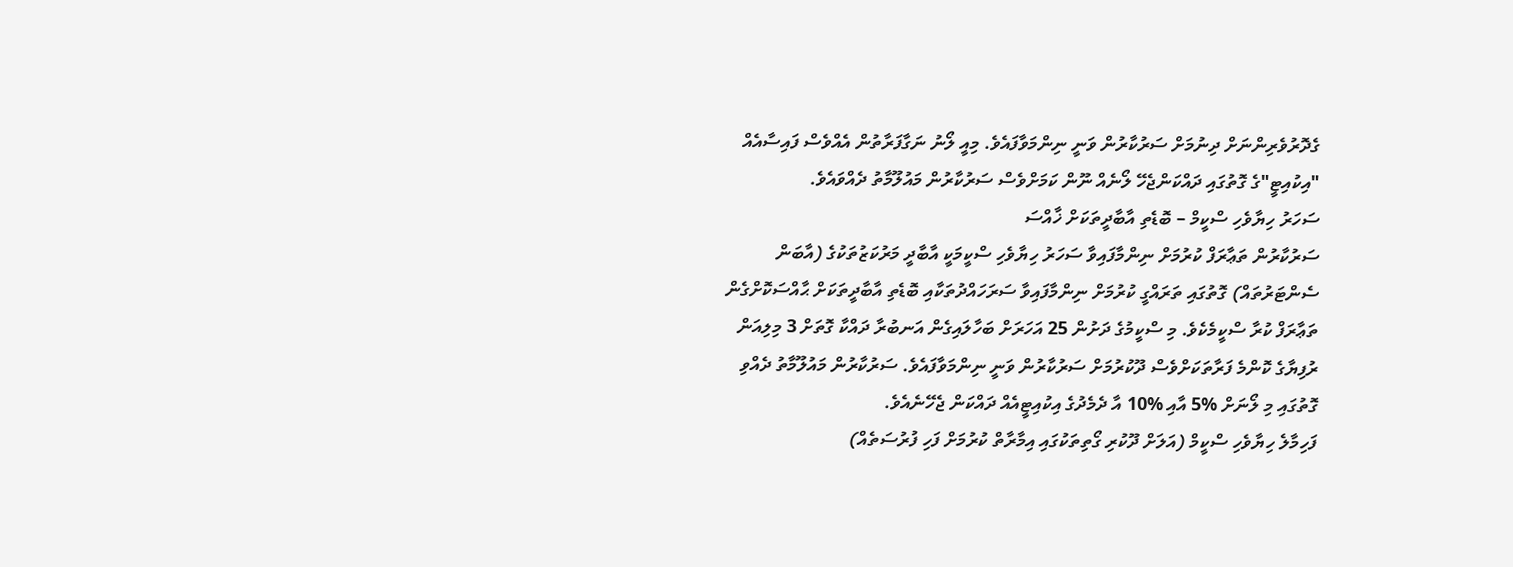ގެދޮރުވެރިންނަށް ދިނުމަށް ސަރުކާރުން ވަނީ ނިންމަވާފައެވެ. މިއީ ލޯނު ނަގާފަރާތުން އެއްވެސް ފައިސާއެއް "އިކުއިޓީ"ގެ ގޮތުގައި ދައްކަންޖެހޭ ލޯނެއް ނޫން ކަމަށްވެސް ސަރުކާރުން މައުލޫމާތު ދެއްވައެވެ.
ސަހަރު ހިޔާވެހި ސްކީމް – ބޮޑެތި އާބާދީތަކަށް ޚާއްސަ
ސަރުކާރުން ތަޢާރަފް ކުރުމަށް ނިންމާފައިވާ ސަހަރު ހިޔާވެހި ސްކީމަކީ އާބާދީ މަރުކަޒުތަކުގެ (އާބަން ސެންޓަރުތައް) ގޮތުގައި ތަރައްގީ ކުރުމަށް ނިންމާފައިވާ ސަރަހައްދުތަކާއި ބޮޑެތި އާބާދީތަކަށް ޙާއްސަކޮށްގެން ތަޢާރަފް ކުރާ ސްކީމެކެވެ. މި ސްކީމުގެ ދަށުން 25 އަހަރަށް ބަހާލައިގެން އަނބުރާ ދައްކާ ގޮތަށް 3 މިލިއަން ރުފިޔާގެ ކޮންމެ ފަރާތަކަށްވެސް ދޫކުރުމަށް ސަރުކާރުން ވަނީ ނިންމަވާފައެވެ. ސަރުކާރުން މައުލޫމާތު ދެއްވި ގޮތުގައި މި ލޯނަށް %5 އާއި %10 އާ ދެމެދުގެ އިކުއިޓީއެއް ދައްކަން ޖެހޭނެއެވެ.
ފަހިމާލެ ހިޔާވެހި ސްކީމް (އަލަށް ދޫކުރި ގޯތިތަކުގައި އިމާރާތް ކުރުމަށް ފަހި ފުރުސަތެއް)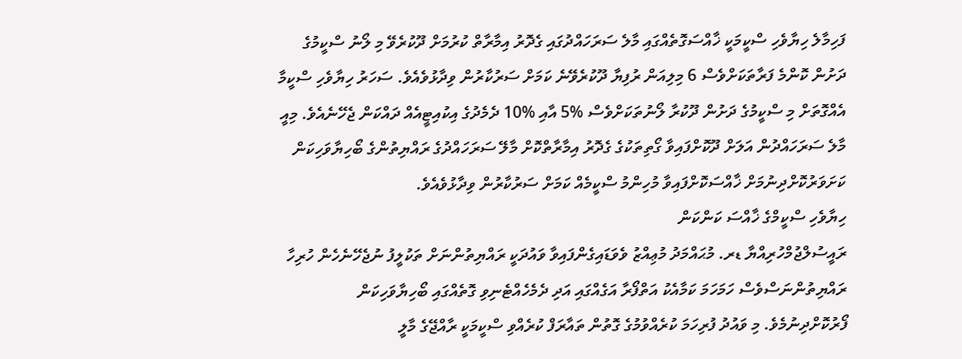ފަހިމާލެ ހިޔާވެހި ސްކީމަކީ ޚާއްސަގޮތެއްގައި މާލެ ސަރަހައްދުގައި ގެދޮރު އިމާރާތް ކުރުމަށް ދޫކުރެވޭ މި ލޯނު ސްކީމުގެ ދަށުން ކޮންމެ ފަރާތަކަށްވެސް 6 މިލިއަން ރުފިޔާ ދޫކުރެވޭނެ ކަމަށް ސަރުކާރުން ވިދާޅުވެއެވެ. ސަހަރު ހިޔާވެހި ސްކީމާ އެއްގޮތަށް މި ސްކީމުގެ ދަށުން ދޫކުރާ ލޯނުތަކަށްވެސް %5 އާއި %10 ދެމެދުގެ އިކުއިޓީއެއް ދައްކަން ޖެހޭނެއެވެ. މިއީ މާލެ ސަރަހައްދުން އަލަށް ދޫކޮށްފައިވާ ގޯތިތަކުގެ ގެދޮރު އިމާރާތްކޮށް މާލޭ ސަރަހައްދުގެ ރައްޔިތުންގެ ބޯހިޔާވަހިކަން ކަށަވަރުކޮށްދިނުމަށް ޚާއްސަކޮށްފައިވާ މުހިންމު ސްކީމެއް ކަމަށް ސަރުކާރުން ވިދާޅުވެއެވެ.
ހިޔާވެހި ސްކީމްގެ ޚާއްސަ ކަންކަން
ރައީސުލްޖުމްހުރިއްޔާ ޑރ. މުޙައްމަދު މުޢިއްޒު ވެވަޑައިގެންފައިވާ ވައުދަކީ ރައްޔިތުންނަށް ތަކުލީފު ނުޖެހޭނެހެން ހުރިހާ ރައްޔިތުންނަސްވެސް ހަމަހަމަ ކަމާއެކު އަތްފޯރާ އަގެއްގައި އަދި ދެމެހެއްޓެނިވި ގޮތެއްގައި ބޯހިޔާވަހިކަން ފޯރުކޮށްދިނުމެވެ. މި ވައުދު ފުރިހަމަ ކުރެއްވުމުގެ ގޮތުން ތައާރަފް ކުރެއްވި ސްކީމަކީ ރާއްޖޭގެ މާލީ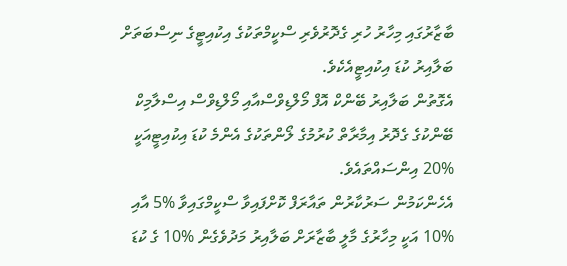ބާޒާރުގައި މިހާރު ހުރި ގެދޮރުވެރި ސްކީމްތަކުގެ އިކުއިޓީގެ ނިސްބަތަށް ބަލާއިރު ކުޑަ އިކުއިޓީއެކެވެ.
އެގޮތުން ބަލާއިރު ބޭންކް އޮފް މޯލްޑިވްސްއާއި މޯލްޑިވްސް އިސްލާމިކް ބޭންކުގެ ގެދޮރު އިމާރާތް ކުރުމުގެ ލޯންތަކުގެ އެންމެ ކުޑަ އިކުއިޓީއަކީ %20 އިންސައްތައެވެ.
އެހެންކަމުން ސަރުކާރުން ތައާރަފް ކޮށްފައިވާ ސްކީމްގައިވާ %5 އާއި %10 އަކީ މިހާރުގެ މާލީ ބާޒާރަށް ބަލާއިރު މަދުވެގެން %10 ގެ ކުޑަ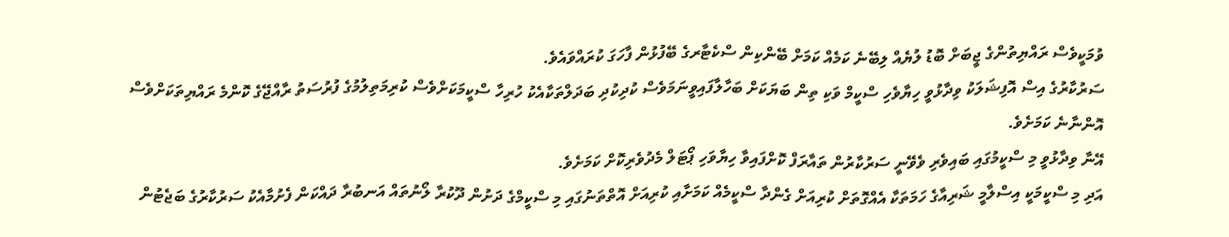ވުމަކީވެސް ރައްޔިތުންގެ ޖީބަށް ބޮޑު ލުޔެއް ލިބޭނެ ކަމެއް ކަމަށް ބޭންކިން ސްކެޓާރގެ ބޭފުޅުން ފާހަގަ ކުރައްވައެވެ.
ސަރުކާރުގެ އިސް އޮފިޝަލަކު ވިދާޅުވީ ހިޔާވެހި ސްކީމް ވަކި ތިން ބަޔަކަށް ބަހާލާފައިވީނަމަވެސް ކުދިކުދި ބަދަލްތަކާއެކު ހުރިހާ ސްކީމަކަށްވެސް ކުރިމަތިލުމުގެ ފުރުސަތު ރާއްޖޭގެ ކޮންމެ ރައްޔިތަކަށްވެސް އޮންނާނެ ކަމަށެވެ.
އޭނާ ވިދާޅުވީ މި ސްކީމުގައި ބައިވެރި ވެވޭނީ ސަރުކާރުން ތައާރަފް ކޮށްފައިވާ ހިޔާވަހި ޕޯޓަލް މެދުވެރިކޮށް ކަމަށެވެ.
އަދި މި ސްކީމަކީ އިސްލާމީ ޝަރިއާގެ ހަމަތަކާ އެއްގޮތަށް ކުރިއަށް ގެންދާ ސްކީމެއް ކަމަށާއި ކުރިއަށް އޮތްތަނުގައި މި ސްކީމްގެ ދަށުން ދޫކުރާ ލޯނުތައް އަނބުރާ ދައްކަން ފެށުމާއެކު ސަރުކާރުގެ ބަޖެޓުން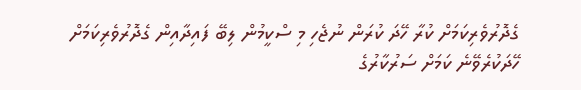ގެދޮރުވެރިކަމަށް ކުރާ ހޭދަ ކުރަން ނުޖެހި މި ސްކީމުން ލިބޭ ފައިދާއިން ގެދޮރުވެރިކަމަށް ހޭދަކުރެވޭނެ ކަމަށް ސަރުކާރުގެ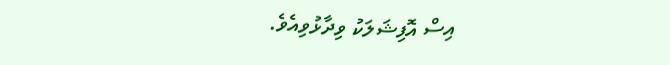އިސް އޮފިޝަލަކު ވިދާޅުވިއެވެ.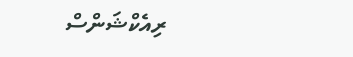ރިއެކްޝަންސް